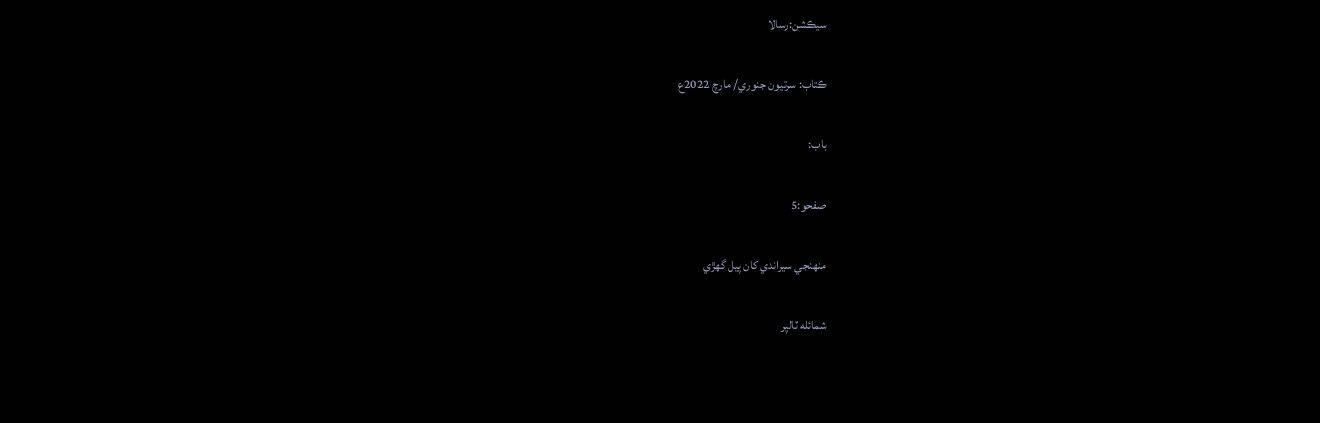سيڪشن:رسالا

ڪتاب: سرتيون جنوري/ مارچ 2022ع

باب:

صفحو:5

منهنجي سيراندي کان پيل گهڙي

شمائله ٽالپر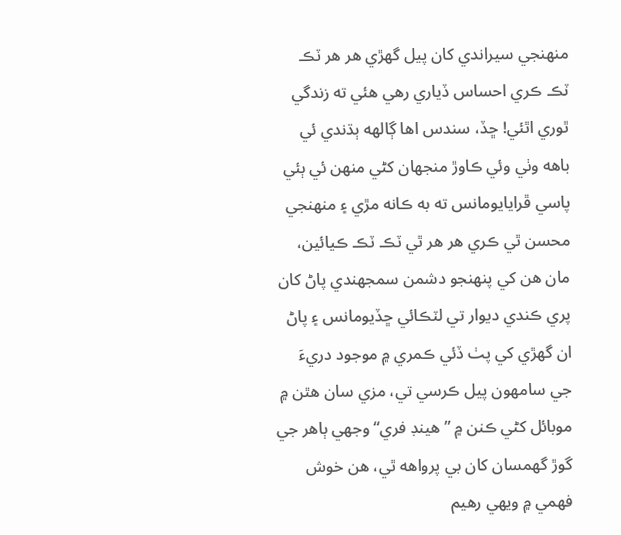منهنجي سيراندي کان پيل گهڙي هر هر ٽڪ ٽڪ ڪري احساس ڏياري رهي هئي ته زندگي ٿوري اٿئي! ڇڏ، سندس اها ڳالهه ٻڌندي ئي باهه وٺي وئي ڪاوڙ منجهان کڻي منهن ئي ٻئي پاسي ڦرايايومانس ته به ڪانه مڙي ۽ منهنجي محسن ٿي ڪري هر هر ٿي ٽڪ ٽڪ ڪيائين، مان هن کي پنهنجو دشمن سمجهندي پاڻ کان پري ڪندي ديوار تي لٽڪائي ڇڏيومانس ۽ پاڻ ان گهڙي کي پٺ ڏئي ڪمري ۾ موجود دريءَ جي سامهون پيل ڪرسي تي، مزي سان هٿن ۾ موبائل کڻي ڪنن ۾ ”هينڊ فري“ وجهي ٻاهر جي گوڙ گهمسان کان بي پرواهه ٿي، هن خوش فهمي ۾ ويهي رهيم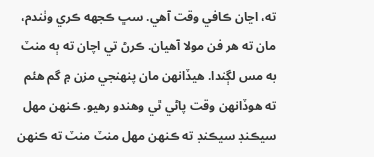ته، اڃان ڪافي وقت آهي. سڀ ڪجهه ڪري وٺندم، مان ته هر فن مولا آهيان. ڪرڻ تي اچان ته ٻه منٽ به مس لڳندا. هيڏانهن مان پنهنجي مزن ۾ گم هئم ته هوڏانهن وقت پاڻي ٿي وهندو رهيو. ڪنهن مهل سيڪنڊ سيڪنڊ ته ڪنهن مهل منٽ منٽ ته ڪنهن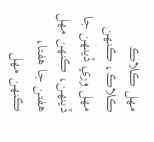مهل ڪلاڪ ڪلاڪ، ڪنهن مهل وري ڏينهن جا ڏينهن، ڪنهن مهل هفتن جا هفتا، ڪنهن مهل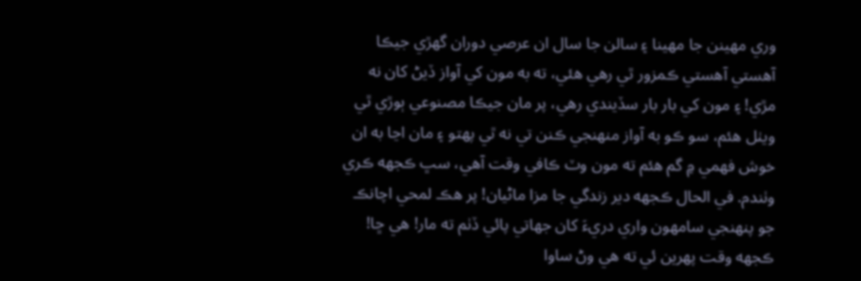وري مهينن جا مهينا ۽ سالن جا سال ان عرصي دوران گهڙي جيڪا آهستي آهستي ڪمزور ٿي رهي هئي، ته به مون کي آواز ڏيڻ کان نه مڙي! ۽ مون کي بار بار سڏيندي رهي، پر مان جيڪا مصنوعي ٻوڙي ٿي ويٺل هئم، سو ڪو به آواز منهنجي ڪنن تي نه ٿي پهتو ۽ مان اڃا به ان خوش فهمي ۾ گم هئم ته مون وٽ ڪافي وقت آهي، سڀ ڪجهه ڪري وٺندم. في الحال ڪجهه دير زندگي جا مزا ماڻيان! پر هڪ لمحي اچانڪ جو پنهنجي سامهون واري دريءَ کان جهاتي پائي ڏٺم ته مار! هي ڇا! ڪجهه وقت پهرين ئي ته هي وڻ ساوا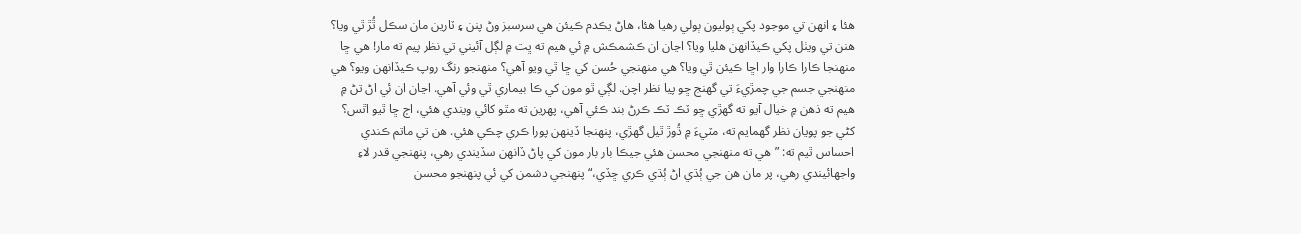هئا ۽ انهن تي موجود پکي ٻوليون ٻولي رهيا هئا، هاڻ يڪدم ڪيئن هي سرسبز وڻ پنن ۽ ٽارين مان سڪل ٿُڙ ٿي ويا؟ هنن تي ويٺل پکي ڪيڏانهن هليا ويا؟ اڃان ان ڪشمڪش ۾ ئي هيم ته ڀت ۾ لڳل آئيني تي نظر پيم ته مار! هي ڇا منهنجا ڪارا ڪارا وار اڇا ڪيئن ٿي ويا؟ هي منهنجي حُسن کي ڇا ٿي ويو آهي؟ منهنجو رنگ روپ ڪيڏانهن ويو؟ هي منهنجي جسم جي چمڙيءَ تي گهنج ڇو پيا نظر اچن. لڳي ٿو مون کي ڪا بيماري ٿي وئي آهي. اڃان ان ئي اڻ تڻ ۾ هيم ته ذهن ۾ خيال آيو ته گهڙي ڇو ٽڪ ٽڪ ڪرڻ بند ڪئي آهي، پهرين ته مٿو کائي ويندي هئي، اڄ ڇا ٿيو اٿس؟ کڻي جو پويان نظر گهمايم ته، مٽيءَ ۾ ڌُوڙ ٿيل گهڙي، پنهنجا ڏينهن پورا ڪري چڪي هئي. هن تي ماتم ڪندي احساس ٿيم ته: ”هي ته منهنجي محسن هئي جيڪا بار بار مون کي پاڻ ڏانهن سڏيندي رهي، پنهنجي قدر لاءِ واجهائيندي رهي، پر مان هن جي ٻُڌي اڻ ٻُڌي ڪري ڇڏي،“ پنهنجي دشمن کي ئي پنهنجو محسن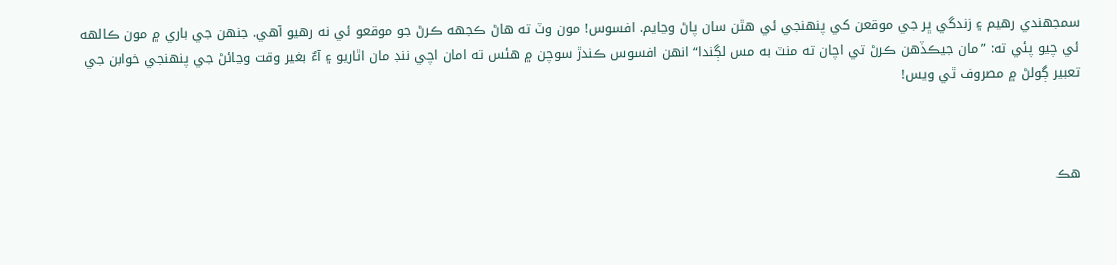سمجهندي رهيم ۽ زندگي ڀر جي موقعن کي پنهنجي ئي هٿن سان پاڻ وڃايم. افسوس! مون وٽ ته هاڻ ڪجهه ڪرڻ جو موقعو ئي نه رهيو آهي. جنهن جي باري ۾ مون ڪالهه ئي چيو پئي ته: ”مان جيڪڏهن ڪرڻ تي اچان ته منٽ به مس لڳندا“ انهن افسوس ڪندڙ سوچن ۾ هئس ته امان اچي ننڊ مان اٿاريو ۽ آءٌ بغير وقت وڃائڻ جي پنهنجي خوابن جي تعبير ڳولڻ ۾ مصروف ٿي ويس!



هڪ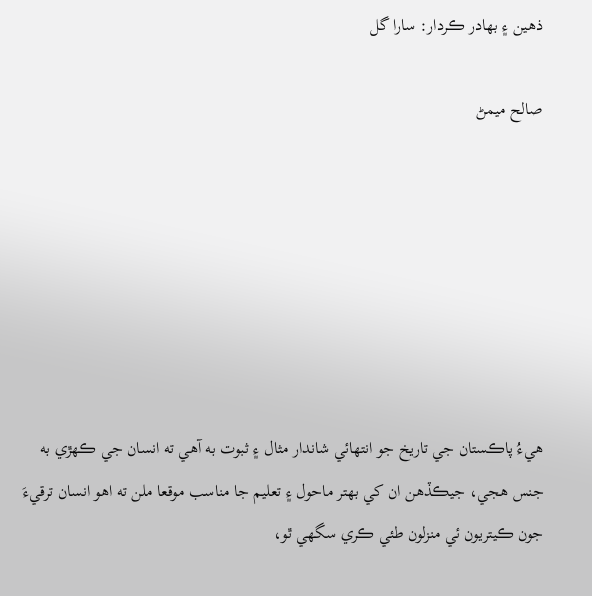ذهين ۽ بهادر ڪردار: سارا گل

صالح ميمڻ







ھيءُ پاڪستان جي تاريخ جو انتھائي شاندار مثال ۽ ثبوت به آھي ته انسان جي ڪھڙي به جنس ھجي، جيڪڏهن ان کي بھتر ماحول ۽ تعليم جا مناسب موقعا ملن ته اھو انسان ترقيءَ جون ڪيتريون ئي منزلون طئي ڪري سگھي ٿو،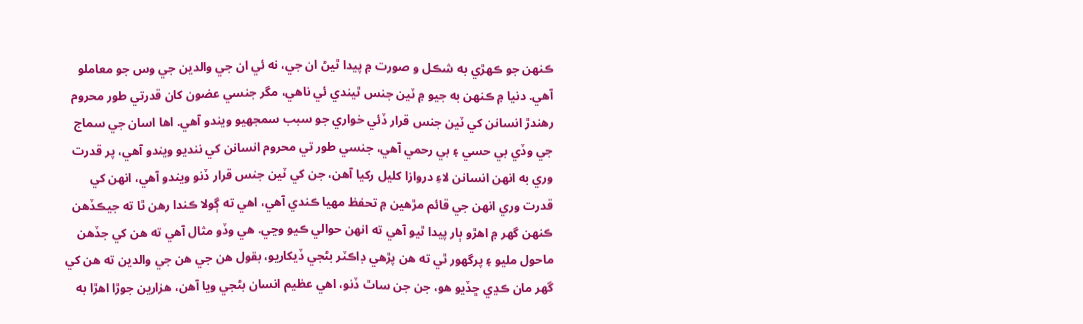ڪنھن جو ڪھڙي به شڪل و صورت ۾ پيدا ٿيڻ ان جي، نه ئي ان جي والدين جي وس جو معاملو آھي. دنيا ۾ ڪنھن به جيو ۾ ٽين جنس ٿيندي ئي ناھي، مگر جنسي عضون کان قدرتي طور محروم رھندڙ انسانن کي ٽين جنس قرار ڏئي خواري جو سبب سمجھيو ويندو آھي. اھا اسان جي سماج جي وڏي بي حسي ۽ بي رحمي آھي، جنسي طور تي محروم انسانن کي ننديو ويندو آھي، پر قدرت وري به انھن انسانن لاءِ دروازا کليل رکيا آھن، جن کي ٽين جنس قرار ڏنو ويندو آھي، انھن کي قدرت وري انھن جي قائم مڙھين ۾ تحفظ مھيا ڪندي آھي، اھي ته ڳولا ڪندا رھن ٿا ته جيڪڏهن ڪنھن گھر ۾ اھڙو ٻار پيدا ٿيو آھي ته انھن حوالي ڪيو وڃي. ھي وڏو مثال آھي ته ھن کي جڏھن ماحول مليو ۽ پرگهور ٿي ته ھن پڙھي ڊاڪٽر بڻجي ڏيکاريو، بقول ھن جي ھن جي والدين ته ھن کي گھر مان ڪڍي ڇڏيو ھو، جن جن ساٿ ڏنو، اھي عظيم انسان بڻجي ويا آھن، ھزارين جوڙا اھڙا به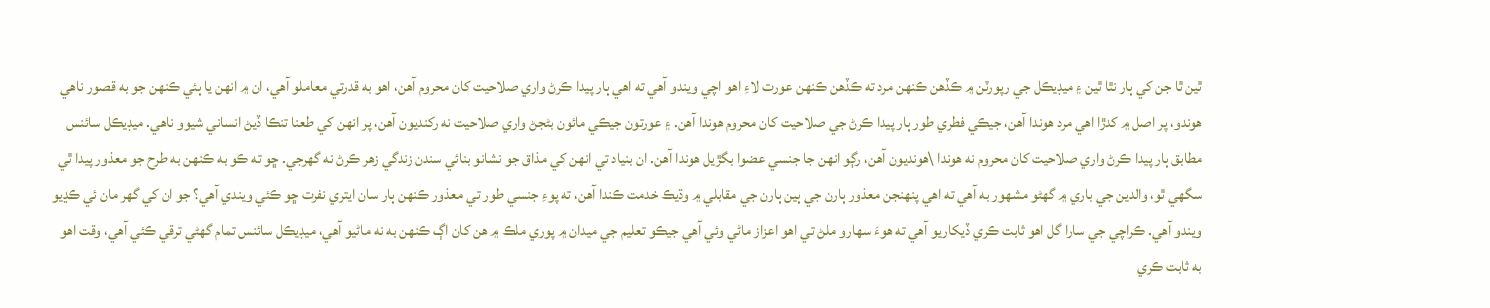ٿين ٿا جن کي ٻار نٿا ٿين ۽ ميڊيڪل جي رپورٽن ۾ ڪڏھن ڪنھن مرد ته ڪڏھن ڪنھن عورت لاءِ اھو اچي ويندو آھي ته اھي ٻار پيدا ڪرڻ واري صلاحيت کان محروم آھن، اھو به قدرتي معاملو آھي، ان ۾ انھن يا ٻئي ڪنھن جو به قصور ناھي ھوندو، پر اصل ۾ کدڙا اھي مرد ھوندا آھن، جيڪي فطري طور ٻار پيدا ڪرڻ جي صلاحيت کان محروم ھوندا آھن. ۽ عورتون جيڪي مائون بڻجڻ واري صلاحيت نه رکنديون آھن، پر انهن کي طعنا تنڪا ڏيڻ انساني شيوو ناهي. ميڊيڪل سائنس مطابق ٻار پيدا ڪرڻ واري صلاحيت کان محروم نه ھوندا \ھونديون آھن، رڳو انھن جا جنسي عضوا بگڙيل ھوندا آھن. ان بنياد تي انھن کي مذاق جو نشانو بنائي سندن زندگي زهر ڪرڻ نه گهرجي. ڇو ته ڪو به ڪنھن به طرح جو معذور پيدا ٿي سگھي ٿو، والدين جي باري ۾ گھڻو مشھور به آھي ته اھي پنھنجن معذور ٻارن جي ٻين ٻارن جي مقابلي ۾ وڌيڪ خدمت ڪندا آھن، ته پوءِ جنسي طور تي معذور ڪنھن ٻار سان ايتري نفرت ڇو ڪئي ويندي آھي؟ جو ان کي گھر مان ئي ڪڍيو ويندو آھي. ڪراچي جي سارا گل اھو ثابت ڪري ڏيکاريو آھي ته ھوءَ سھارو ملڻ تي اھو اعزاز ماڻي وئي آھي جيڪو تعليم جي ميدان ۾ پوري ملڪ ۾ ھن کان اڳ ڪنھن به نه ماڻيو آھي، ميڊيڪل سائنس تمام گھڻي ترقي ڪئي آھي، وقت اھو به ثابت ڪري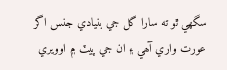سگھي ٿو ته سارا گل جي بنيادي جنس اگر عورت واري آھي ۽ ان جي پيٽ ۾ اوويري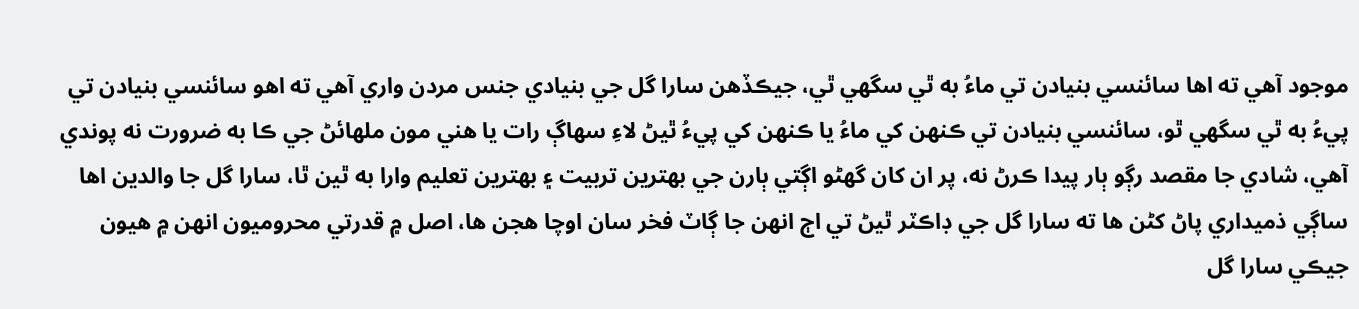موجود آھي ته اھا سائنسي بنيادن تي ماءُ به ٿي سگھي ٿي، جيڪڏهن سارا گل جي بنيادي جنس مردن واري آھي ته اھو سائنسي بنيادن تي پيءُ به ٿي سگھي ٿو، سائنسي بنيادن تي ڪنھن کي ماءُ يا ڪنھن کي پيءُ ٿيڻ لاءِ سھاڳ رات يا ھني مون ملھائڻ جي ڪا به ضرورت نه پوندي آھي، شادي جا مقصد رڳو ٻار پيدا ڪرڻ نه، پر ان کان گھڻو اڳتي ٻارن جي بھترين تربيت ۽ بھترين تعليم وارا به ٿين ٿا، سارا گل جا والدين اھا ساڳي ذميداري پاڻ کڻن ھا ته سارا گل جي ڊاڪٽر ٿيڻ تي اڄ انھن جا ڳاٽ فخر سان اوچا ھجن ھا، اصل ۾ قدرتي محروميون انھن ۾ ھيون جيڪي سارا گل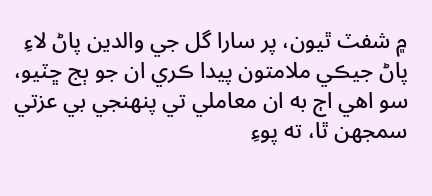۾ شفٽ ٿيون، پر سارا گل جي والدين پاڻ لاءِ پاڻ جيڪي ملامتون پيدا ڪري ان جو ٻج ڇٽيو، سو اھي اڄ به ان معاملي تي پنھنجي بي عزتي سمجھن ٿا، ته پوءِ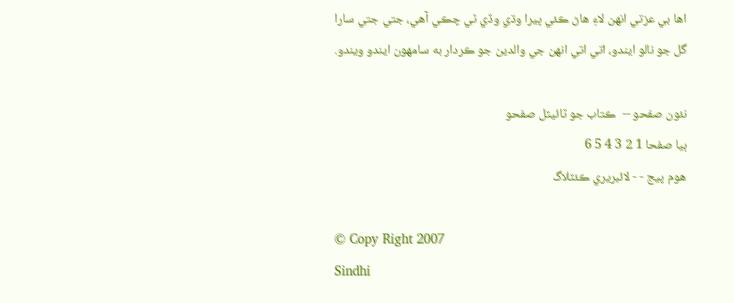اھا بي عزتي انھن لاءِ ھاڻ ڪئي ڀيرا وڌي وڏي ٿي چڪي آھي، جتي جتي سارا گل جو نالو ايندو، اتي اتي انھن جي والدين جو ڪردار به سامھون ايندو ويندو.

نئون صفحو --  ڪتاب جو ٽائيٽل صفحو
ٻيا صفحا 1 2 3 4 5 6
هوم پيج - - لائبريري ڪئٽلاگ

© Copy Right 2007
Sindhi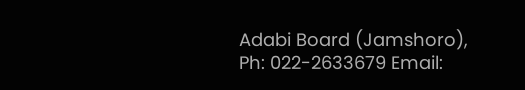Adabi Board (Jamshoro),
Ph: 022-2633679 Email: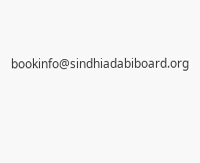bookinfo@sindhiadabiboard.org